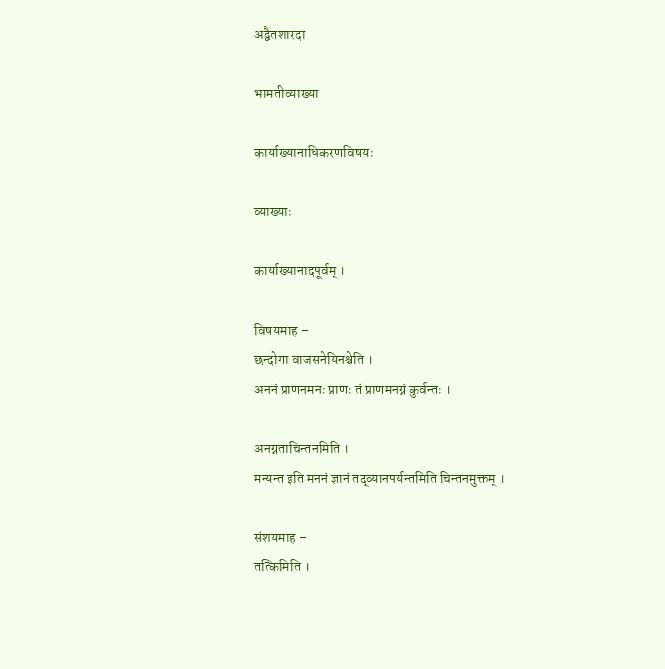अद्वैतशारदा

भामतीव्याख्या

कार्याख्यानाधिकरणविषयः

व्याख्याः

कार्याख्यानादपूर्वम् ।

विषयमाह –
छन्दोगा वाजसनेयिनश्चेति ।
अननं प्राणनमनः प्राणः तं प्राणमनग्नं कुर्वन्तः ।

अनग्नताचिन्तनमिति ।
मन्यन्त इति मननं ज्ञानं तद्व्यानपर्यन्तमिति चिन्तनमुक्तम् ।

संशयमाह –
तत्किमिति ।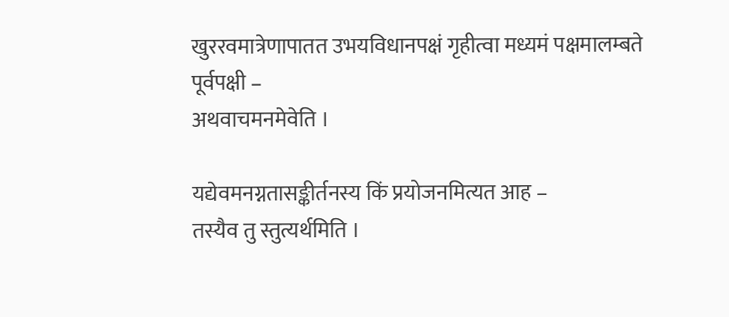खुररवमात्रेणापातत उभयविधानपक्षं गृहीत्वा मध्यमं पक्षमालम्बते पूर्वपक्षी –
अथवाचमनमेवेति ।

यद्येवमनग्नतासङ्कीर्तनस्य किं प्रयोजनमित्यत आह –
तस्यैव तु स्तुत्यर्थमिति ।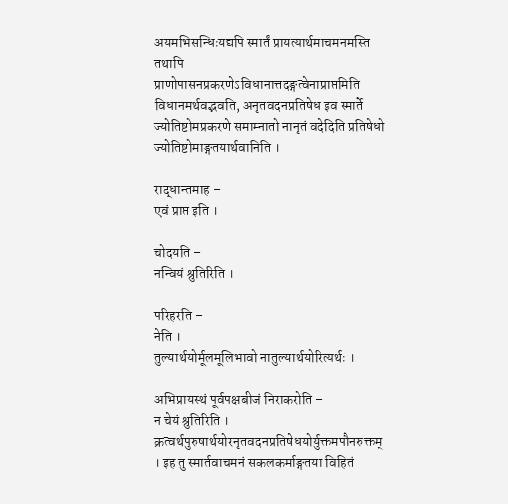अयमभिसन्धिःयद्यपि स्मार्तं प्रायत्यार्थमाचमनमस्ति तथापि प्राणोपासनप्रकरणेऽविधानात्तदङ्गत्वेनाप्राप्तमिति विधानमर्थवद्भवति, अनृतवदनप्रतिषेध इव स्मार्ते ज्योतिष्टोमप्रकरणे समाम्नातो नानृतं वदेदिति प्रतिषेधो ज्योतिष्टोमाङ्गतयार्थवानिति ।

राद्धान्तमाह –
एवं प्राप्त इति ।

चोदयति –
नन्वियं श्रुतिरिति ।

परिहरति –
नेति ।
तुल्यार्थयोर्मूलमूलिभावो नातुल्यार्थयोरित्यर्थः ।

अभिप्रायस्थं पूर्वपक्षबीजं निराकरोति –
न चेयं श्रुतिरिति ।
क्रत्वर्थपुरुषार्थयोरनृतवदनप्रतिषेधयोर्युक्तमपौनरुक्तम् । इह तु स्मार्तवाचमनं सकलकर्माङ्गतया विहितं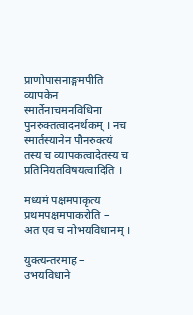प्राणोपासनाङ्गमपीति व्यापकेन स्मार्तेनाचमनविधिना पुनरुक्तत्वादनर्थकम् । नच स्मार्तस्यानेन पौनरुक्त्यं तस्य च व्यापकत्वादेतस्य च प्रतिनियतविषयत्वादिति ।

मध्यमं पक्षमपाकृत्य प्रथमपक्षमपाकरोति –
अत एव च नोभयविधानम् ।

युक्त्यन्तरमाह –
उभयविधाने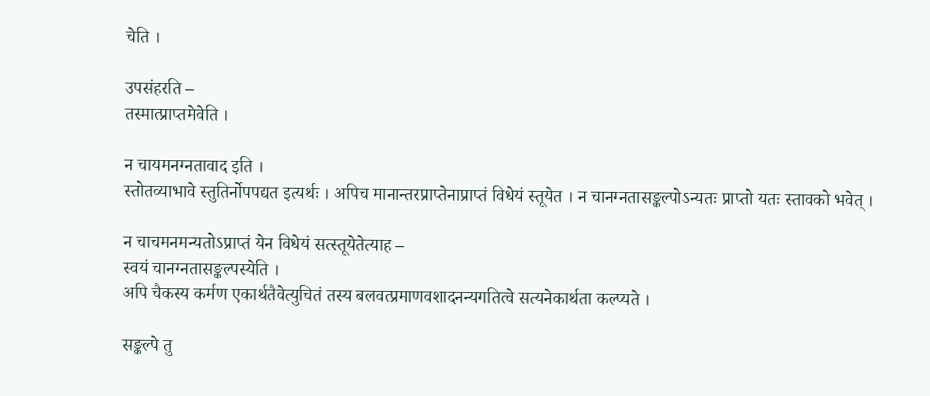चेति ।

उपसंहरति –
तस्मात्प्राप्तमेवेति ।

न चायमनग्नतावाद इति ।
स्तोतव्याभावे स्तुतिर्नोपपद्यत इत्यर्थः । अपिच मानान्तरप्राप्तेनाप्राप्तं विधेयं स्तूयेत । न चानग्नतासङ्कल्पोऽन्यतः प्राप्तो यतः स्तावको भवेत् ।

न चाचमनमन्यतोऽप्राप्तं येन विधेयं सत्स्तूयेतेत्याह –
स्वयं चानग्नतासङ्कल्पस्येति ।
अपि चैकस्य कर्मण एकार्थतैवेत्युचितं तस्य बलवत्प्रमाणवशादनन्यगतित्वे सत्यनेकार्थता कल्प्यते ।

सङ्कल्पे तु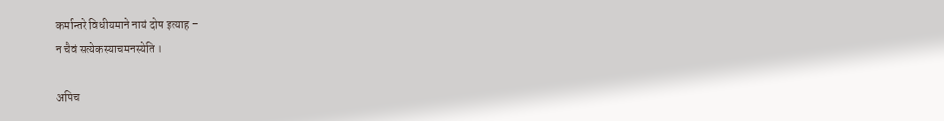कर्मान्तरे विधीयमाने नायं दोष इत्याह –
न चैवं सत्येकस्याचमनस्येति ।

अपिच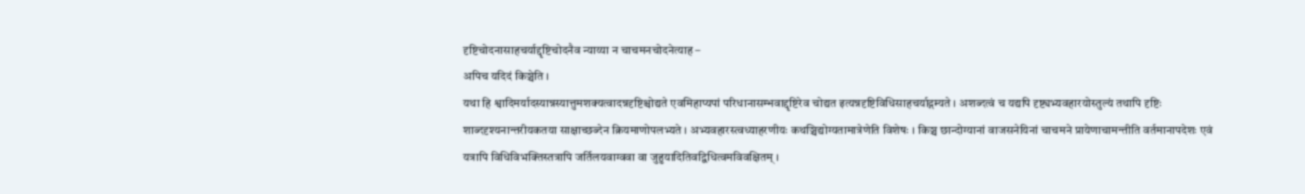दृष्टिचोदनासाहचर्याद्दृष्टिचोदनैव न्याय्या न चाचमनचोदनेत्याह –
अपिच यदिदं किञ्चेति ।
यथा हि श्वादिमर्यादस्यान्नस्यात्तुमशक्यत्वादन्नदृष्टिश्चोद्यते एवमिहाप्यपां परिधानासम्भवाद्दृष्टिरेव चोद्यत इत्यन्नदृष्टिविधिसाहचर्याद्गम्यते । अशब्दत्वं च यद्यपि दृष्ट्यभ्यवहारयोस्तुल्यं तथापि दृष्टिः शाब्ददृश्यनान्तरीयकतया साक्षाच्छब्देन क्रियमाणोपलभ्यते । अभ्यवहारस्त्वध्याहरणीयः कथञ्चिद्योग्यतामात्रेणेति विशेषः । किञ्च छान्दोग्यानां वाजसनेयिनां चाचमने प्रायेणाचामन्तीति वर्तमानापदेशः एवं यत्रापि विधिविभक्तिस्तत्रापि जर्तिलयवाग्ववा वा जुहुयादितिवद्विधित्वमविवक्षितम् ।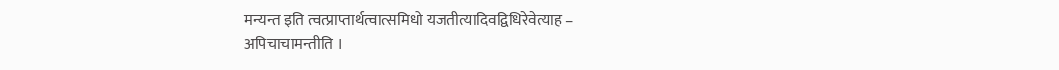मन्यन्त इति त्वत्प्राप्तार्थत्वात्समिधो यजतीत्यादिवद्विधिरेवेत्याह –
अपिचाचामन्तीति ।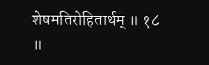शेषमतिरोहितार्थम् ॥ १८ ॥